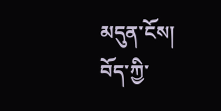མདུན་ངོས།
བོད་ཀྱི་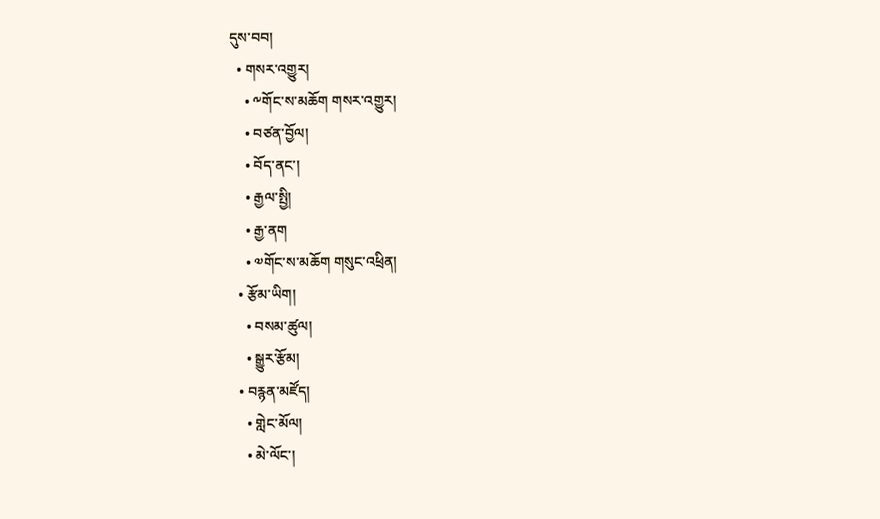དུས་བབ།
  • གསར་འགྱུར།
    • ༸གོང་ས་མཆོག གསར་འགྱུར།
    • བཙན་བྱོལ།
    • བོད་ནང་།
    • རྒྱལ་སྤྱི།
    • རྒྱ་ནག
    • ༧གོང་ས་མཆོག གསུང་འཕྲིན།
  • རྩོམ་ཡིག།
    • བསམ་ཚུལ།
    • སྒྱུར་རྩོམ།
  • བརྙན་མཛོད།
    • གླེང་མོལ།
    • མེ་ལོང་།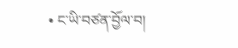• ང་ཡི་བཙན་བྱོལ་བ།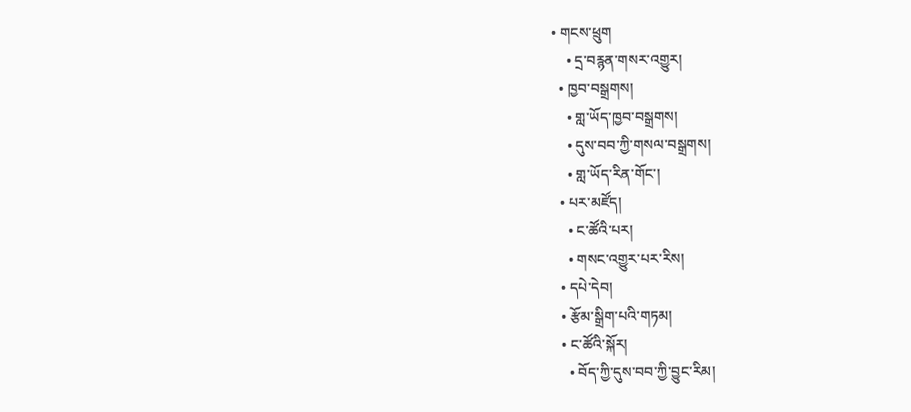• གངས་ཕྲུག
    • དྲ་བརྙན་གསར་འགྱུར།
  • ཁྱབ་བསྒྲགས།
    • གླ་ཡོད་ཁྱབ་བསྒྲགས།
    • དུས་བབ་ཀྱི་གསལ་བསྒྲགས།
    • གླ་ཡོད་རིན་གོང་།
  • པར་མཛོད།
    • ང་ཚོའི་པར།
    • གསང་འགྱུར་པར་རིས།
  • དཔེ་དེབ།
  • རྩོམ་སྒྲིག་པའི་གཏམ།
  • ང་ཚོའི་སྐོར།
    • བོད་ཀྱི་དུས་བབ་ཀྱི་བྱུང་རིམ།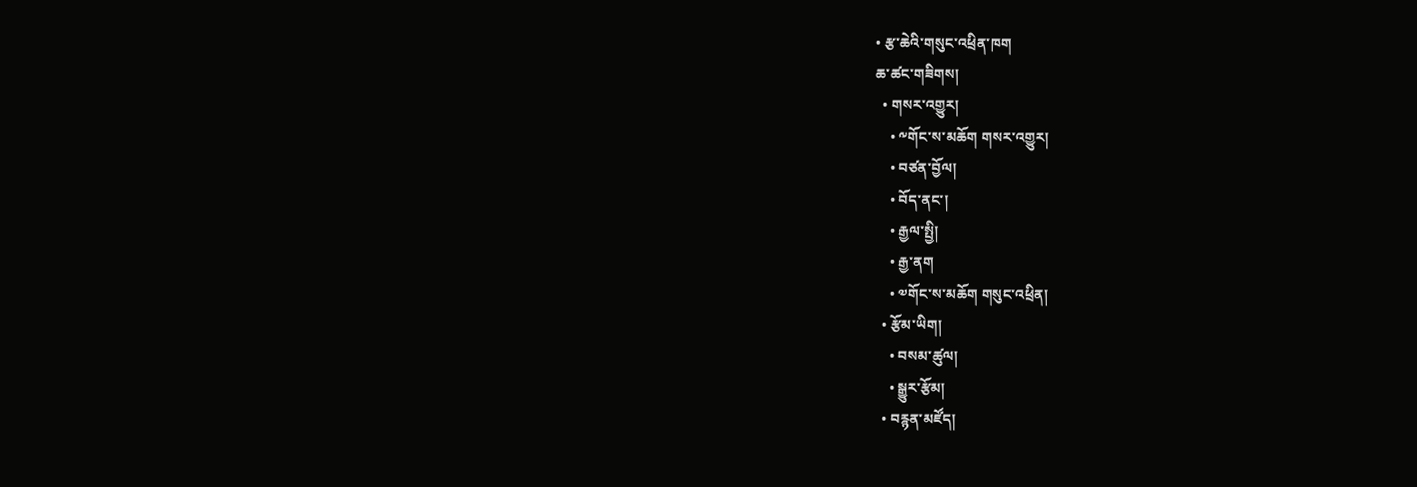• རྩ་ཆེའི་གསུང་འཕྲིན་ཁག
ཆ་ཚང་གཟིགས།
  • གསར་འགྱུར།
    • ༸གོང་ས་མཆོག གསར་འགྱུར།
    • བཙན་བྱོལ།
    • བོད་ནང་།
    • རྒྱལ་སྤྱི།
    • རྒྱ་ནག
    • ༧གོང་ས་མཆོག གསུང་འཕྲིན།
  • རྩོམ་ཡིག།
    • བསམ་ཚུལ།
    • སྒྱུར་རྩོམ།
  • བརྙན་མཛོད།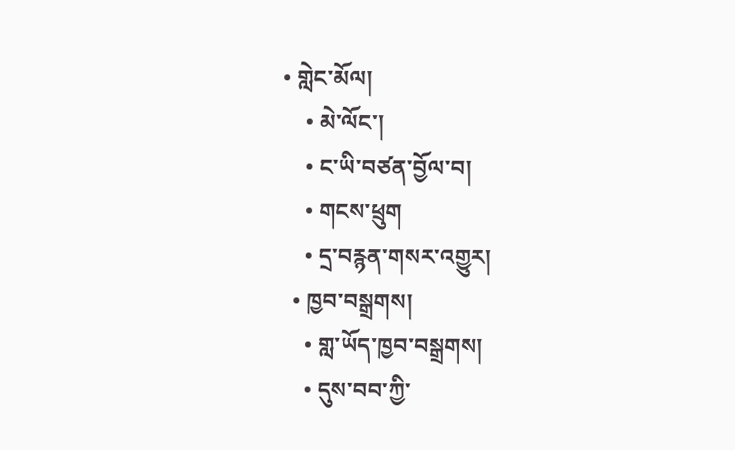• གླེང་མོལ།
    • མེ་ལོང་།
    • ང་ཡི་བཙན་བྱོལ་བ།
    • གངས་ཕྲུག
    • དྲ་བརྙན་གསར་འགྱུར།
  • ཁྱབ་བསྒྲགས།
    • གླ་ཡོད་ཁྱབ་བསྒྲགས།
    • དུས་བབ་ཀྱི་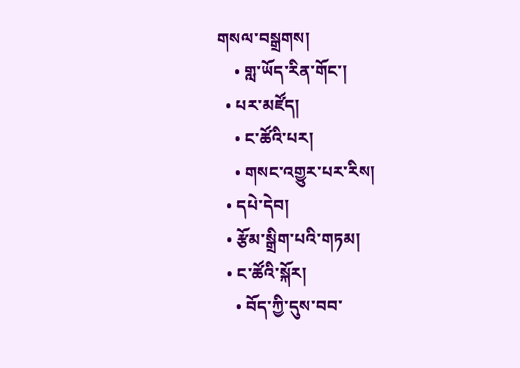གསལ་བསྒྲགས།
    • གླ་ཡོད་རིན་གོང་།
  • པར་མཛོད།
    • ང་ཚོའི་པར།
    • གསང་འགྱུར་པར་རིས།
  • དཔེ་དེབ།
  • རྩོམ་སྒྲིག་པའི་གཏམ།
  • ང་ཚོའི་སྐོར།
    • བོད་ཀྱི་དུས་བབ་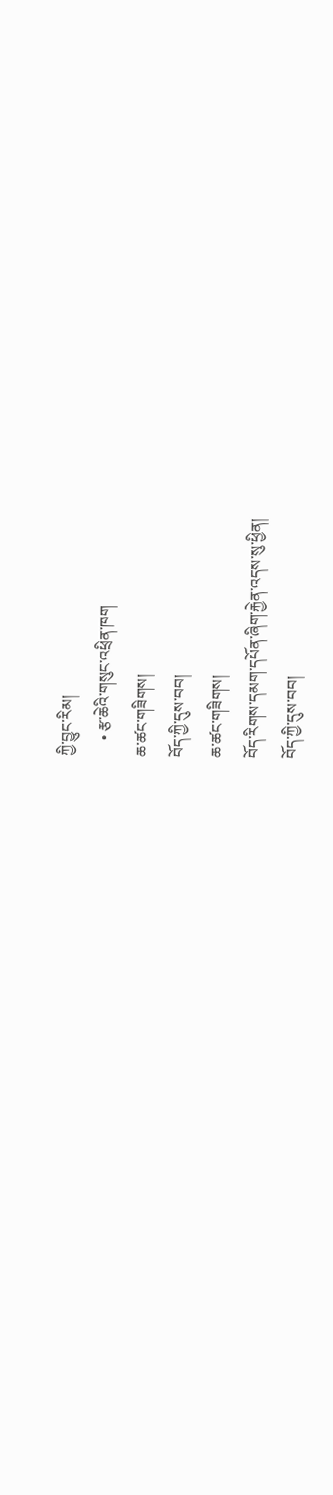ཀྱི་བྱུང་རིམ།
    • རྩ་ཆེའི་གསུང་འཕྲིན་ཁག
ཆ་ཚང་གཟིགས།
བོད་ཀྱི་དུས་བབ།
ཆ་ཚང་གཟིགས།
བོད་རིགས་དམག་དཔོན་ཞིག་རྐྱེན་འདས་སུ་ཕྱིན།
བོད་ཀྱི་དུས་བབ།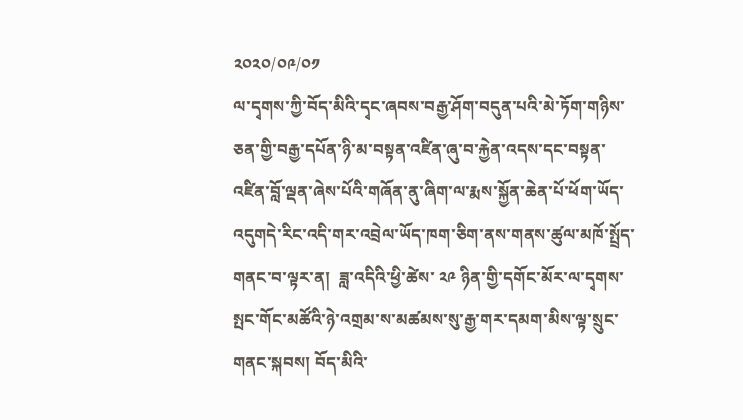༢༠༢༠/༠༩/༠༡
ལ་དྭགས་ཀྱི་བོད་མིའི་དྭང་ཞབས་བརྒྱ་ཤོག་བདུན་པའི་མེ་ཏོག་གཉིས་ཅན་གྱི་བརྒྱ་དཔོན་ཉི་མ་བསྟན་འཛིན་ཞུ་བ་རྐྱེན་འདས་དང་བསྟན་འཛིན་བློ་ལྡན་ཞེས་པོའི་གཞོན་ནུ་ཞིག་ལ་རྨས་སྐྱོན་ཆེན་པོ་ཕོག་ཡོད་འདུགདེ་རིང་འདི་གར་འབྲེལ་ཡོད་ཁག་ཅིག་ནས་གནས་ཚུལ་མཁོ་སྤྲོད་གནང་བ་ལྟར་ན།  ཟླ་འདིའི་ཕྱི་ཚེས་ ༢༩ ཉིན་གྱི་དགོང་མོར་ལ་དྭགས་སྤང་གོང་མཚོའི་ཉེ་འགྲམ་ས་མཚམས་སུ་རྒྱ་གར་དམག་མིས་ལྟ་སྲུང་གནང་སྐབས། བོད་མིའི་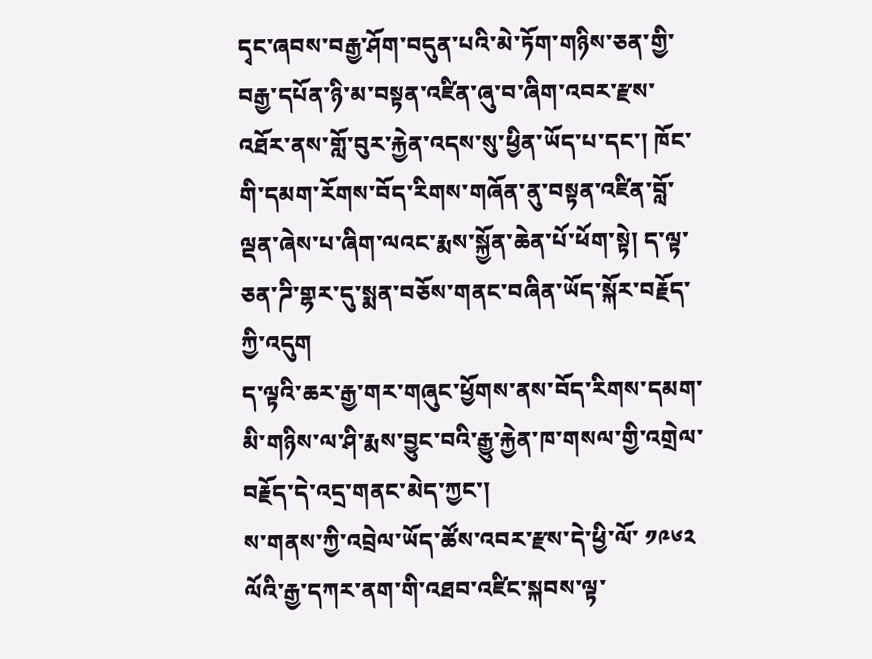དྭང་ཞབས་བརྒྱ་ཤོག་བདུན་པའི་མེ་ཏོག་གཉིས་ཅན་གྱི་བརྒྱ་དཔོན་ཉི་མ་བསྟན་འཛིན་ཞུ་བ་ཞིག་འབར་རྫས་འཐོར་ནས་གློ་བུར་རྐྱེན་འདས་སུ་ཕྱིན་ཡོད་པ་དང་། ཁོང་གི་དམག་རོགས་བོད་རིགས་གཞོན་ནུ་བསྟན་འཛིན་བློ་ལྡན་ཞེས་པ་ཞིག་ལའང་རྨས་སྐྱོན་ཆེན་པོ་ཕོག་སྟེ། ད་ལྟ་ཅན་ཌི་གྷར་དུ་སྨན་བཅོས་གནང་བཞིན་ཡོད་སྐོར་བརྗོད་ཀྱི་འདུག
ད་ལྟའི་ཆར་རྒྱ་གར་གཞུང་ཕྱོགས་ནས་བོད་རིགས་དམག་མི་གཉིས་ལ་ཤི་རྨས་བྱུང་བའི་རྒྱུ་རྐྱེན་ཁ་གསལ་གྱི་འགྲེལ་བརྗོད་དེ་འདྲ་གནང་མེད་ཀྱང་།
ས་གནས་ཀྱི་འབྲེལ་ཡོད་ཚོས་འབར་རྫས་དེ་ཕྱི་ལོ་ ༡༩༦༢ ལོའི་རྒྱ་དཀར་ནག་གི་འཐབ་འཛིང་སྐབས་ལྟ་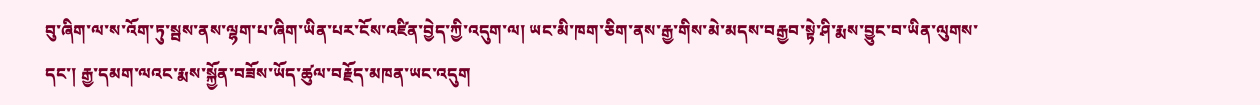བུ་ཞིག་ལ་ས་འོག་ཏུ་སྦས་ནས་ལྷག་པ་ཞིག་ཡིན་པར་ངོས་འཛིན་བྱེད་ཀྱི་འདུག་ལ། ཡང་མི་ཁག་ཅིག་ནས་རྒྱ་གིས་མེ་མདས་བརྒྱབ་སྟེ་ཤི་རྨས་བྱུང་བ་ཡིན་ལུགས་དང་། རྒྱ་དམག་ལའང་རྨས་སྐྱོན་བཟོས་ཡོད་ཚུལ་བརྗོད་མཁན་ཡང་འདུག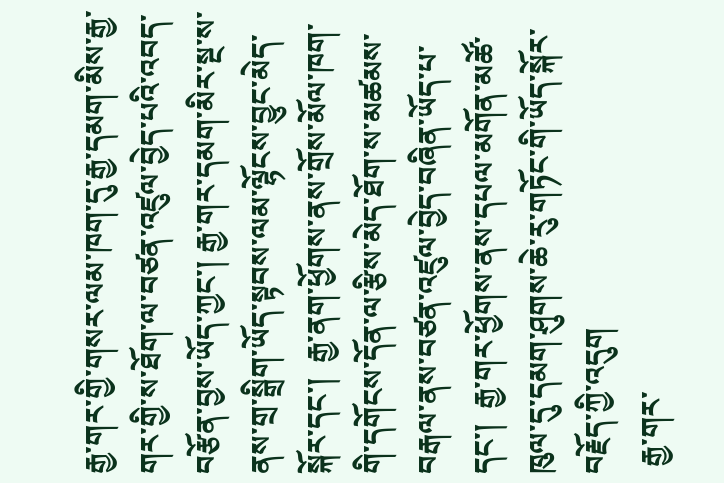རྒྱ་གར་གྱི་གསར་ལམ་ཁག་དུ་རྒྱ་དམག་མིས་རྒྱ་གར་གྱི་ས་ཐོག་ལ་བཙན་འཛུལ་བྱེད་པའི་འབད་བརྩོན་བྱས་ཡོད་ཀྱང་། རྒྱ་གར་དམག་མིར་སྔ་ས་ནས་གྲ་སྒྲིག་ཡོད་སྟབས་ལམ་ལྷོངས་བྱུང་མེད་སྐོར་དང་།  རྒྱ་ནག་ཕྱོགས་ནས་གྲོས་མོལ་ཁག་གི་དགོངས་དོན་ལ་རྩིས་མེད་ཐོག་ས་མཚམས་བརྒལ་ནས་བཙན་འཛུལ་བྱེད་བཞིན་ཡོད་པ་དང་།  རྒྱ་གར་ཕྱོགས་ནས་དཔལ་མགོན་མཚོ་ཁུལ་དུ་དམག་ཤུགས་ཆེ་རུ་གཏོང་གི་ཡོད་སྐོར་བརྗོད་ཀྱི་འདུག
 རྒྱ་གར་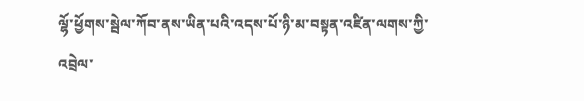ལྷོ་ཕྱོགས་སྦེལ་ཀོབ་ནས་ཡིན་པའི་འདས་པོ་ཉི་མ་བསྟན་འཛིན་ལགས་ཀྱི་འབྲེལ་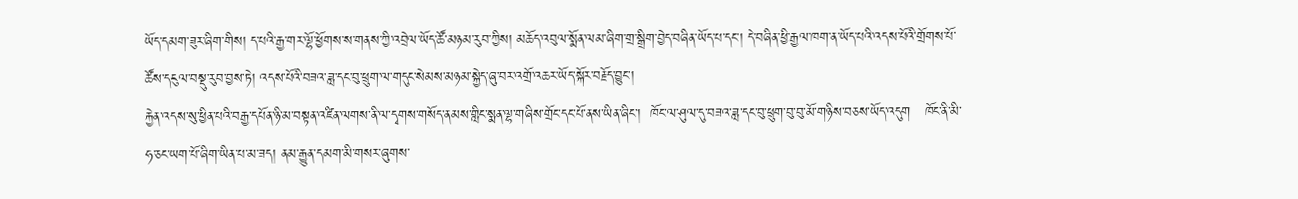ཡོད་དམག་ཟུར་ཞིག་གིས། ད་པའི་རྒྱ་གར་ལྷོ་ཕྱོགས་ས་གནས་ཀྱི་འབྲེལ་ཡོད་ཚོ་མཉམ་རུབ་ཀྱིས། མཆོད་འབུལ་སྨོན་ལམ་ཞིག་གྲ་སྒྲིག་བྱེད་བཞིན་ཡོད་པ་དང་། དེ་བཞིན་ཕྱི་རྒྱལ་ཁག་ན་ཡོད་པའི་འདས་པོའི་གྲོགས་པོ་ཚོས་དངུལ་བསྡུ་རུབ་བྱས་ཏེ། འདས་པོའི་བཟའ་ཟླ་དང་བུ་ཕྲུག་ལ་གདུང་སེམས་མཉམ་སྐྱེད་ཞུ་བར་འགྲོ་འཆར་ཡོད་སྐོར་བརྗོད་བྱུང་།
རྐྱེན་འདས་སུ་ཕྱིན་པའི་བརྒྱ་དཔོན་ཉི་མ་བསྟན་འཛིན་ལགས་ནི་ལ་དྭགས་གསོད་ནམས་གླིང་སྨན་ལྷ་གཞིས་གྲོང་དང་པོ་ནས་ཡིན་ཞིང་།  ཁོང་ལ་ཤུལ་དུ་བཟའ་ཟླ་དང་བུ་ཕྲུག་བུ་བུ་མོ་གཉིས་བཅས་ཡོད་འདུག   ཁོང་ནི་མི་ཧ་ཅང་ཡག་པོ་ཞིག་ཡིན་པ་མ་ཟད། ནམ་རྒྱུན་དམག་མི་གསར་ཞུགས་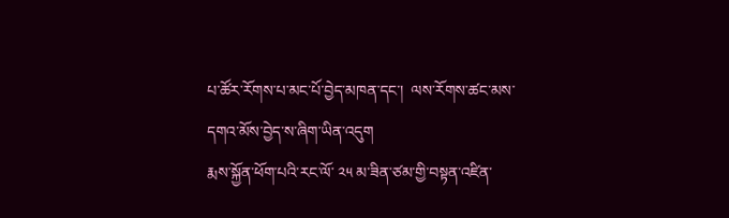པ་ཚོར་རོགས་པ་མང་པོ་བྱེད་མཁན་དང་།  ལས་རོགས་ཚང་མས་དགའ་མོས་བྱེད་ས་ཞིག་ཡིན་འདུག
རྨས་སྐྱོན་ཕོག་པའི་རང་ལོ་ ༢༥ མ་ཟིན་ཙམ་གྱི་བསྟན་འཛིན་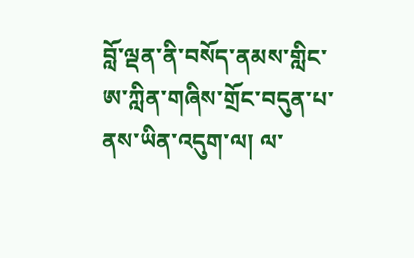བློ་ལྡན་ནི་བསོད་ནམས་གླིང་ཨ་ཀླིན་གཞིས་གྲོང་བདུན་པ་ནས་ཡིན་འདུག་ལ། ལ་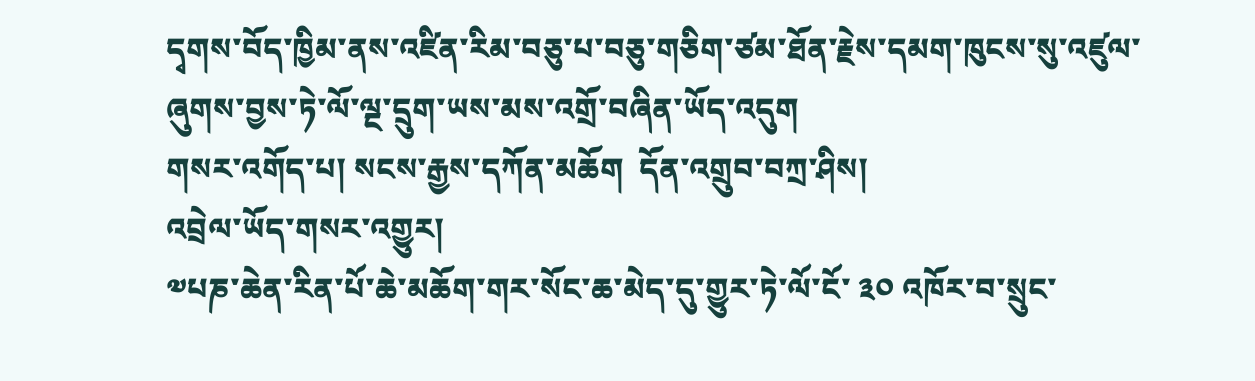དྭགས་བོད་ཁྱིམ་ནས་འཛིན་རིམ་བཅུ་པ་བཅུ་གཅིག་ཙམ་ཐོན་རྗེས་དམག་ཁུངས་སུ་འཛུལ་ཞུགས་བྱས་ཏེ་ལོ་ལྔ་དྲུག་ཡས་མས་འགྲོ་བཞིན་ཡོད་འདུག
གསར་འགོད་པ། སངས་རྒྱས་དཀོན་མཆོག  དོན་འགྲུབ་བཀྲ་ཤིས།
འབྲེལ་ཡོད་གསར་འགྱུར།
༧པཎ་ཆེན་རིན་པོ་ཆེ་མཆོག་གར་སོང་ཆ་མེད་དུ་གྱུར་ཏེ་ལོ་ངོ་ ༣༠ འཁོར་བ་སྲུང་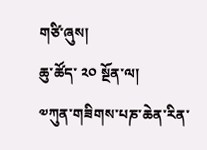གཙི་ཞུས།
ཆུ་ཚོད་ ༢༠ སྔོན་ལ།
༧ཀུན་གཟིགས་པཎ་ཆེན་རིན་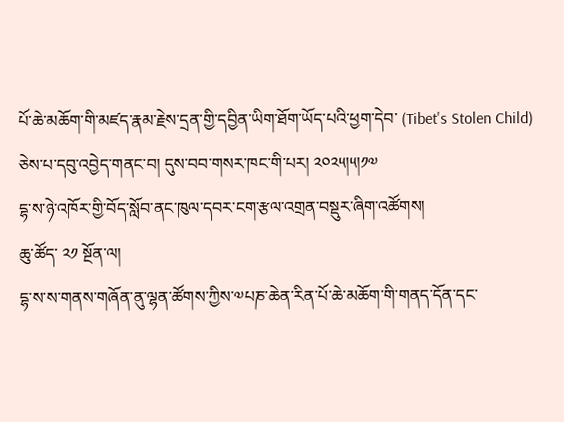པོ་ཆེ་མཆོག་གི་མཛད་རྣམ་རྗེས་དྲན་གྱི་དབྱིན་ཡིག་ཐོག་ཡོད་པའི་ཕྱག་དེབ་ (Tibet's Stolen Child) ཅེས་པ་དབུ་འབྱེད་གནང་བ། དུས་བབ་གསར་ཁང་གི་པར། ༢༠༢༥།༥།༡༧
དྷ་ས་ཉེ་འཁོར་གྱི་བོད་སློབ་ནང་ཁུལ་དབར་ངག་རྩལ་འགྲན་བསྡུར་ཞིག་འཚོགས།
ཆུ་ཚོད་ ༢༡ སྔོན་ལ།
དྷ་ས་ས་གནས་གཞོན་ནུ་ལྷན་ཚོགས་ཀྱིས་༧པཎ་ཆེན་རིན་པོ་ཆེ་མཆོག་གི་གནད་དོན་དང་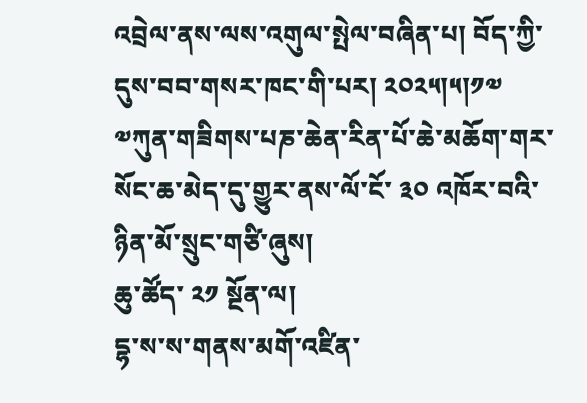འབྲེལ་ནས་ལས་འགུལ་སྤེལ་བཞིན་པ། བོད་ཀྱི་དུས་བབ་གསར་ཁང་གི་པར། ༢༠༢༥།༥།༡༧
༧ཀུན་གཟིགས་པཎ་ཆེན་རིན་པོ་ཆེ་མཆོག་གར་སོང་ཆ་མེད་དུ་གྱུར་ནས་ལོ་ངོ་ ༣༠ འཁོར་བའི་ཉིན་མོ་སྲུང་གཙི་ཞུས།
ཆུ་ཚོད་ ༢༡ སྔོན་ལ།
དྷ་ས་ས་གནས་མགོ་འཛིན་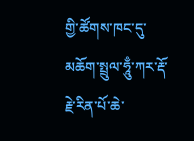གྱི་ཚོགས་ཁང་དུ་མཆོག་སྤྲུལ་ཧཱུྃ་ཀར་རྡོ་རྗེ་རིན་པོ་ཆེ་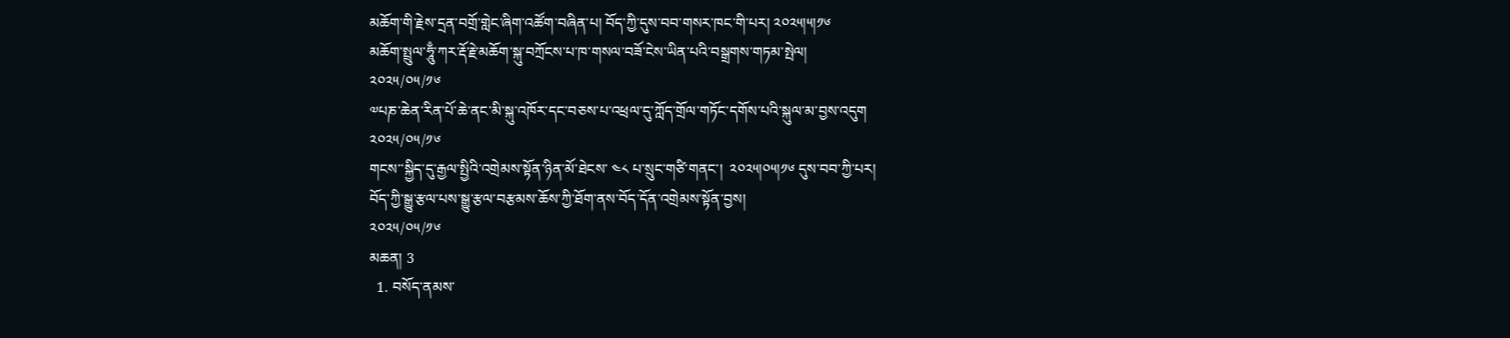མཆོག་གི་རྗེས་དྲན་བགྲོ་གླེང་ཞིག་འཚོག་བཞིན་པ། བོད་ཀྱི་དུས་བབ་གསར་ཁང་གི་པར། ༢༠༢༥།༥།༡༦
མཆོག་སྤྲུལ་ཧཱུྃ་ཀར་རྡོ་རྗེ་མཆོག་སྐུ་བཀྲོངས་པ་ཁ་གསལ་བཟོ་ངེས་ཡིན་པའི་བསྒྲགས་གཏམ་སྤེལ།
༢༠༢༥/༠༥/༡༦
༧པཎ་ཆེན་རིན་པོ་ཆེ་ནང་མི་སྐུ་འཁོར་དང་བཅས་པ་འཕྲལ་དུ་ཀློད་གྲོལ་གཏོང་དགོས་པའི་སྐུལ་མ་བྱས་འདུག
༢༠༢༥/༠༥/༡༦
གངས་་སྐྱིད་དུ་རྒྱལ་སྤྱིའི་འགྲེམས་སྟོན་ཉིན་མོ་ཐེངས་ ༤༨ པ་སྲུང་གཙི་གནང་།  ༢༠༢༥།༠༥།༡༦ དུས་བབ་ཀྱི་པར།
བོད་ཀྱི་སྒྱུ་རྩལ་པས་སྒྱུ་རྩལ་བརྩམས་ཆོས་ཀྱི་ཐོག་ནས་བོད་དོན་འགྲེམས་སྟོན་བྱས།
༢༠༢༥/༠༥/༡༦
མཆན། 3
  1. བསོད་ནམས་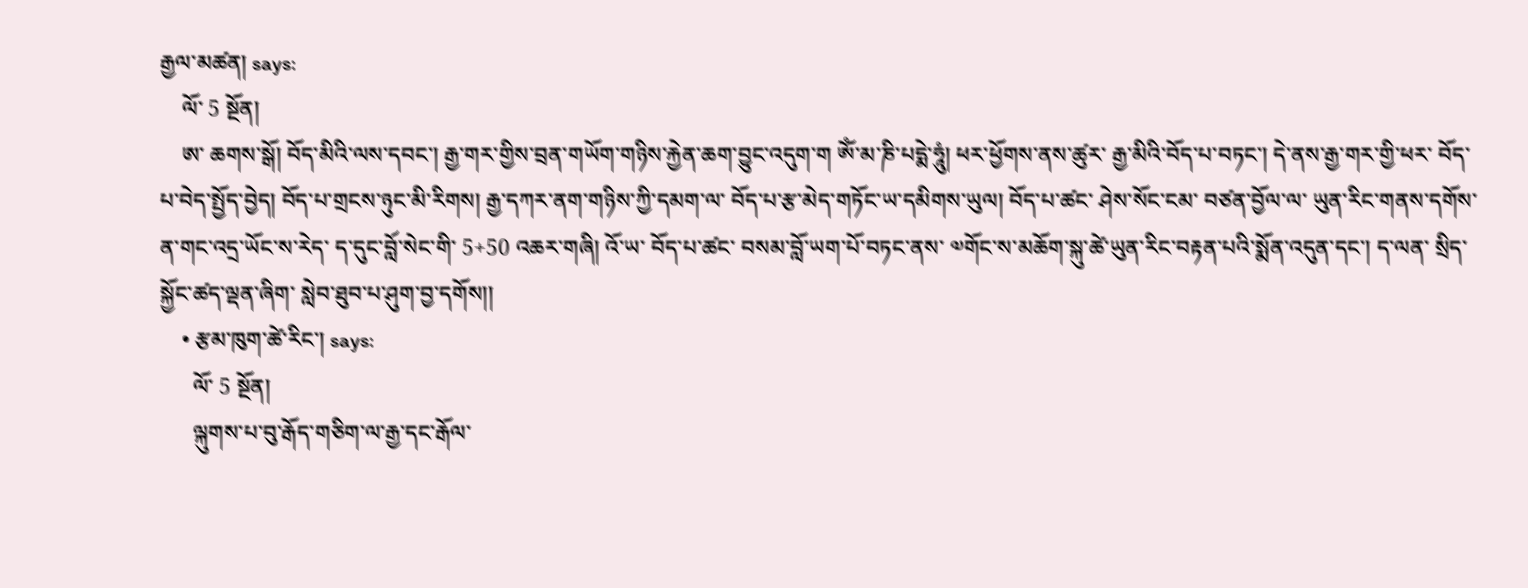རྒྱལ་མཚན། says:
    ལོ་ 5 སྔོན།
    ཨ་ ཆགས་སྒོ། བོད་མིའི་ལས་དབང་། རྒྱ་གར་གྱིས་བྲན་གཡོག་གཉིས་རྐྱེན་ཆག་བྱུང་འདུག་ག ཨོཾ་མ་ཎི་པདྨེ་ཧཱུཾ། ཕར་ཕྱོགས་ནས་ཚུར་ རྒྱ་མིའི་བོད་པ་བཏང་། དེ་ནས་རྒྱ་གར་གྱི་ཕར་ བོད་པ་བེད་སྤྱོད་བྱེད། བོད་པ་གྲངས་ཉུང་མི་རིགས། རྒྱ་དཀར་ནག་གཉིས་ཀྱི་དམག་ལ་ བོད་པ་རྩ་མེད་གཏོང་ཡ་དམིགས་ཡུལ། བོད་པ་ཚང་ ཤེས་སོང་ངམ་ བཙན་བྱོལ་ལ་ ཡུན་རིང་གནས་དགོས་ན་གང་འདྲ་ཡོང་ས་རེད་ ད་དུང་བློ་སེང་གི་ 5+50 འཆར་གཞི། འོ་ཡ་ བོད་པ་ཚང་ བསམ་བློ་ཡག་པོ་བཏང་ནས་ ༧གོང་ས་མཆོག་སྐུ་ཚེ་ཡུན་རིང་བརྟན་པའི་སྨོན་འདུན་དང་། ད་ལན་ སྲིད་སྐྱོང་ཚད་ལྡན་ཞིག་ སླེབ་ཐུབ་པ་ཤུག་བྱ་དགོས།།
    • རྩམ་ཁུག་ཚེ་རིང་། says:
      ལོ་ 5 སྔོན།
      ལྐུགས་པ་བུ་རྒོད་གཅིག་ལ་རྒྱ་དང་རྒོལ་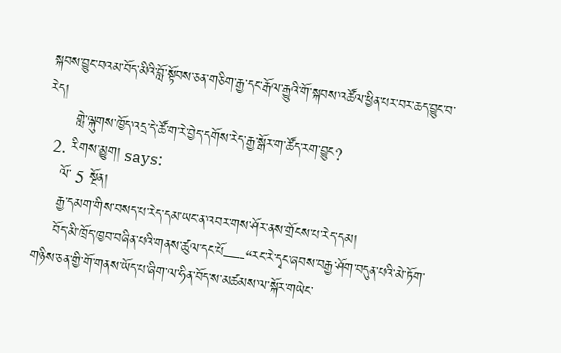སྐབས་བྱུང་བའམ་བོད་མིའི་བློ་སྟོབས་ཅན་གཅིག་རྒྱ་དང་རྒོལ་རྒྱུའི་གོ་སྐབས་འཚོལ་ཕྱིན་པར་བར་ཆད་བྱུང་བ་རེད།
      གླེ་ལྐུགས་ཁྱོད་འདྲ་དེ་ཚོ་ག་རེ་བྱེད་དགོས་རེད་རྒྱ་སྒོར་ག་ཚོད་རག་བྱུང?
  2. རིགས་མྱུག། says:
    ལོ་ 5 སྔོན།
    རྒྱ་དམག་གིས་བསད་པ་རེད་དམ་ཡང་ན་འབར་གས་ཤོར་ནས་གྲོངས་པ་རེད་དམ།
    བོད་མི་ཁྲོད་ཁྱབ་བཞིན་པའི་གནས་ཚུལ་དང་པོ—-“རང་རེ་དྭང་ཞབས་བརྒྱ་ཤོག་བདུན་པའི་མེ་ཏོག་གཉིས་ཅན་གྱི་གོ་གནས་ཡོད་པ་ཞིག་ལ་ཧིན་བོད་ས་མཚམས་ལ་སྐོར་གཡེང་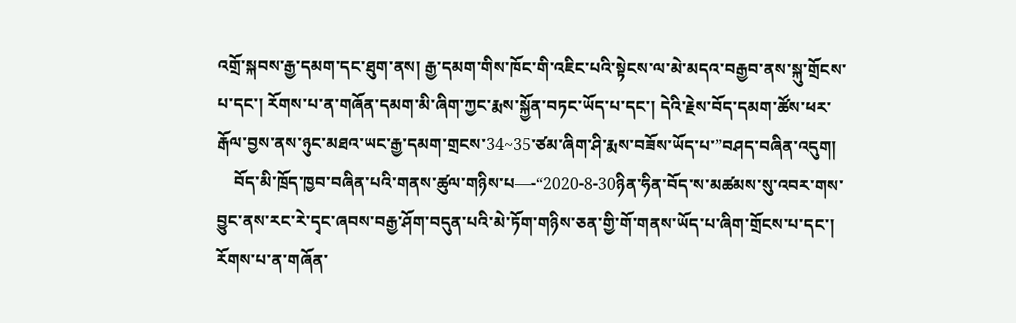འགྲོ་སྐབས་རྒྱ་དམག་དང་ཐུག་ནས། རྒྱ་དམག་གིས་ཁོང་གི་འཇིང་པའི་སྟེངས་ལ་མེ་མདའ་བརྒྱབ་ནས་སྐུ་གྲོངས་པ་དང་། རོགས་པ་ན་གཞོན་དམག་མི་ཞིག་ཀྱང་རྨས་སྐྱོན་བཏང་ཡོད་པ་དང་། དེའི་རྗེས་བོད་དམག་ཚོས་ཕར་རྒོལ་བྱས་ནས་ཉུང་མཐའ་ཡང་རྒྱ་དམག་གྲངས་34~35་ཙམ་ཞིག་ཤི་རྨས་བཟོས་ཡོད་པ་”བཤད་བཞིན་འདུག།
    བོད་མི་ཁྲོད་ཁྱབ་བཞིན་པའི་གནས་ཚུལ་གཉིས་པ—-“2020-8-30ཉིན་ཧིན་བོད་ས་མཚམས་སུ་འབར་གས་བྱུང་ནས་རང་རེ་དྭང་ཞབས་བརྒྱ་ཤོག་བདུན་པའི་མེ་ཏོག་གཉིས་ཅན་གྱི་གོ་གནས་ཡོད་པ་ཞིག་གྲོངས་པ་དང་། རོགས་པ་ན་གཞོན་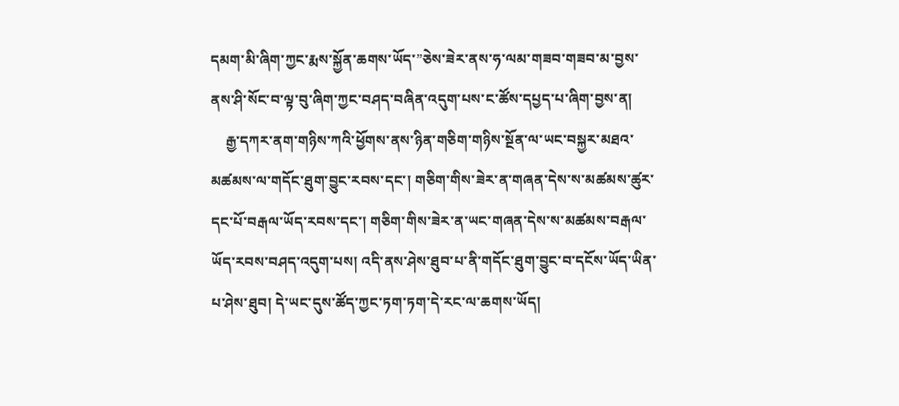དམག་མི་ཞིག་ཀྱང་རྨས་སྐྱོན་ཆགས་ཡོད་”ཅེས་ཟེར་ནས་ཧ་ལམ་གཟབ་གཟབ་མ་བྱས་ནས་ཤི་སོང་བ་ལྟ་བུ་ཞིག་ཀྱང་བཤད་བཞིན་འདུག་པས་ང་ཚོས་དཔྱད་པ་ཞིག་བྱས་ན།
    རྒྱ་དཀར་ནག་གཉིས་ཀའི་ཕྱོགས་ནས་ཉིན་གཅིག་གཉིས་སྔོན་ལ་ཡང་བསྐྱར་མཐའ་མཚམས་ལ་གདོང་ཐུག་བྱུང་རབས་དང་། གཅིག་གིས་ཟེར་ན་གཞན་དེས་ས་མཚམས་ཚུར་དང་པོ་བརྒལ་ཡོད་རབས་དང་། གཅིག་གིས་ཟེར་ན་ཡང་གཞན་དེས་ས་མཚམས་བརྒལ་ཡོད་རབས་བཤད་འདུག་པས། འདི་ནས་ཤེས་ཐུབ་པ་ནི་གདོང་ཐུག་བྱུང་བ་དངོས་ཡོད་ཡིན་པ་ཤེས་ཐུབ། དེ་ཡང་དུས་ཚོད་ཀྱང་ཏག་ཏག་དེ་རང་ལ་ཆགས་ཡོད།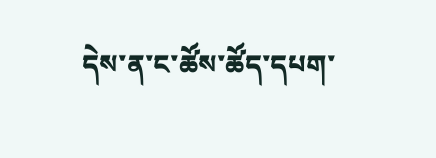དེས་ན་ང་ཚོས་ཚོད་དཔག་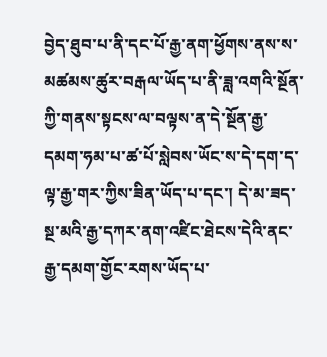བྱེད་ཐུབ་པ་ནི་དང་པོ་རྒྱ་ནག་ཕྱོགས་ནས་ས་མཚམས་ཚུར་བརྒལ་ཡོད་པ་ནི་ཟླ་འགའི་སྔོན་ཀྱི་གནས་སྟངས་ལ་བལྟས་ན་དེ་སྔོན་རྒྱ་དམག་ཧམ་པ་ཚ་པོ་སླེབས་ཡོང་ས་དེ་དག་ད་ལྟ་རྒྱ་གར་ཀྱིས་ཟིན་ཡོད་པ་དང་། དེ་མ་ཟད་སྔ་མའི་རྒྱ་དཀར་ནག་འཛིང་ཐེངས་དེའི་ནང་རྒྱ་དམག་གྱོང་རགས་ཡོད་པ་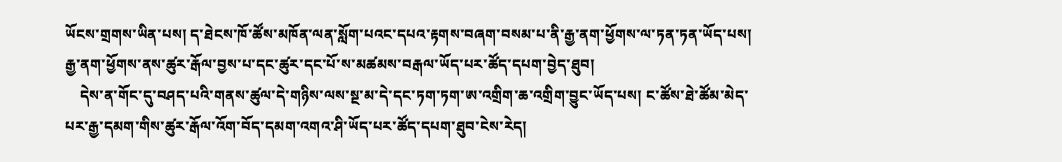ཡོངས་གྲགས་ཡིན་པས། ད་ཐེངས་ཁོ་ཚོས་མཁོན་ལན་སློག་པའང་དཔའ་རྟགས་བཞག་བསམ་པ་ནི་རྒྱ་ནག་ཕྱོགས་ལ་ཏན་ཏན་ཡོད་པས། རྒྱ་ནག་ཕྱོགས་ནས་ཚུར་རྒོལ་བྱས་པ་དང་ཚུར་དང་པོ་ས་མཚམས་བརྒལ་ཡོད་པར་ཚོད་དཔག་བྱེད་ཐུབ།
    དེས་ན་གོང་དུ་བཤད་པའི་གནས་ཚུལ་དེ་གཉིས་ལས་སྔ་མ་དེ་དང་ཏག་ཏག་ཨ་འགྲིག་ཆ་འགྲིག་བྱུང་ཡོད་པས། ང་ཚོས་ཐེ་ཚོམ་མེད་པར་རྒྱ་དམག་གིས་ཚུར་རྒོལ་འོག་བོད་དམག་འགའ་ཤི་ཡོད་པར་ཚོད་དཔག་ཐུབ་ངེས་རེད།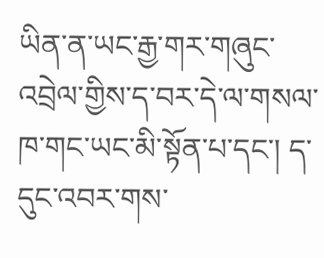ཡིན་ན་ཡང་རྒྱ་གར་གཞུང་འབྲེལ་གྱིས་ད་བར་དེ་ལ་གསལ་ཁ་གང་ཡང་མི་སྟོན་པ་དང་། ད་དུང་འབར་གས་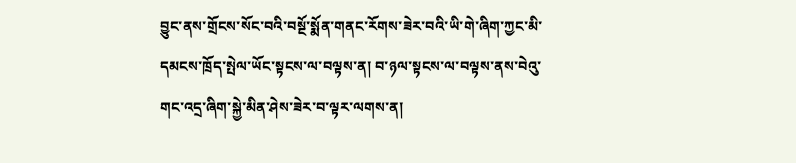བྱུང་ནས་གྲོངས་སོང་བའི་བསྔོ་སྨོན་གནང་རོགས་ཟེར་བའི་ཡི་གེ་ཞིག་ཀྱང་མི་དམངས་ཁྲོད་སྤེལ་ཡོང་སྟངས་ལ་བལྟས་ན། བ་ཉལ་སྟངས་ལ་བལྟས་ནས་བེའུ་གང་འདྲ་ཞིག་སྐྱེ་མིན་ཤེས་ཟེར་བ་ལྟར་ལགས་ན།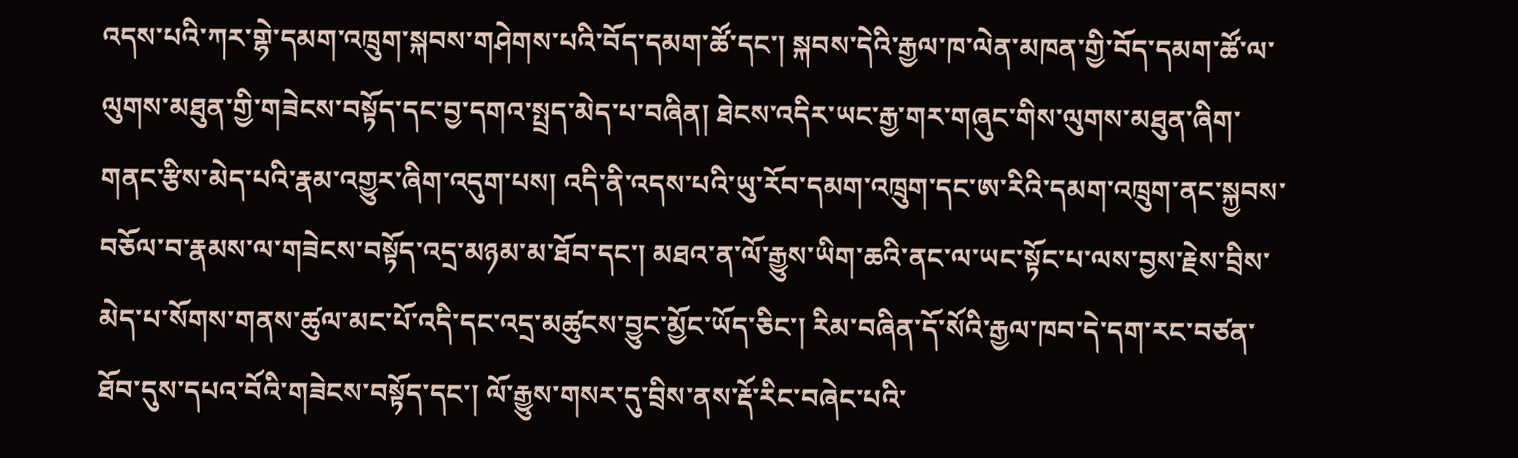འདས་པའི་ཀར་གྷེ་དམག་འཁྲུག་སྐབས་གཤེགས་པའི་བོད་དམག་ཚོ་དང་། སྐབས་དེའི་རྒྱལ་ཁ་ལེན་མཁན་གྱི་བོད་དམག་ཚོ་ལ་ལུགས་མཐུན་གྱི་གཟེངས་བསྟོད་དང་བྱ་དགའ་སྤྲད་མེད་པ་བཞིན། ཐེངས་འདིར་ཡང་རྒྱ་གར་གཞུང་གིས་ལུགས་མཐུན་ཞིག་གནང་རྩིས་མེད་པའི་རྣམ་འགྱུར་ཞིག་འདུག་པས། འདི་ནི་འདས་པའི་ཡུ་རོབ་དམག་འཁྲུག་དང་ཨ་རིའི་དམག་འཁྲུག་ནང་སྐྱབས་བཅོལ་བ་རྣམས་ལ་གཟེངས་བསྟོད་འདྲ་མཉམ་མ་ཐོབ་དང་། མཐའ་ན་ལོ་རྒྱུས་ཡིག་ཆའི་ནང་ལ་ཡང་སྟོང་པ་ལས་བྱས་རྗེས་བྲིས་མེད་པ་སོགས་གནས་ཚུལ་མང་པོ་འདི་དང་འདྲ་མཚུངས་བྱུང་མྱོང་ཡོད་ཅིང་། རིམ་བཞིན་དོ་སོའི་རྒྱལ་ཁབ་དེ་དག་རང་བཙན་ཐོབ་དུས་དཔའ་བོའི་གཟེངས་བསྟོད་དང་། ལོ་རྒྱུས་གསར་དུ་བྲིས་ནས་རྡོ་རིང་བཞེང་པའི་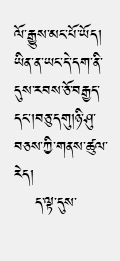ལོ་རྒྱུས་མང་པོ་ཡོད། ཡིན་ན་ཡང་དེ་དག་ནི་དུས་རབས་ཅོ་བརྒྱད་དང་།བཅུ་དགུ།ཉི་ཤུ་བཅས་ཀྱི་གནས་ཚུལ་རེད།
    ད་ལྟ་དུས་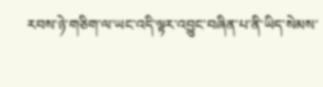རབས་ཉེ་གཅིག་ལ་ཡང་འདི་ལྟར་འབྱུང་བཞིན་པ་ནི་ཡིད་སེམས་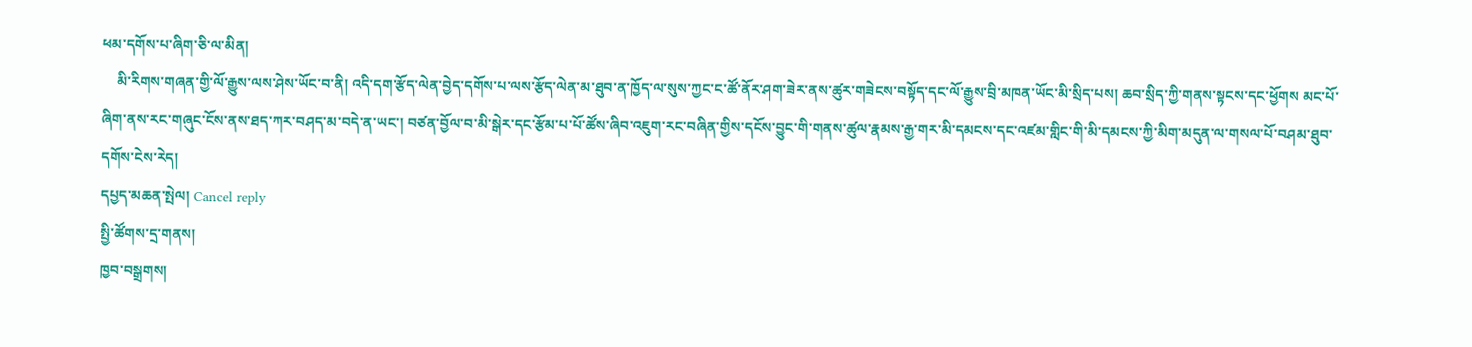ཕམ་དགོས་པ་ཞིག་ཅི་ལ་མིན།
    མི་རིགས་གཞན་གྱི་ལོ་རྒྱུས་ལས་ཤེས་ཡོང་བ་ནི། འདི་དག་རྩོད་ལེན་བྱེད་དགོས་པ་ལས་རྩོད་ལེན་མ་ཐུབ་ན་ཁྱོད་ལ་སུས་ཀྱང་ང་ཚོ་ནོར་ཤག་ཟེར་ནས་ཚུར་གཟེངས་བསྟོད་དང་ལོ་རྒྱུས་བྲི་མཁན་ཡོང་མི་སྲིད་པས། ཆབ་སྲིད་ཀྱི་གནས་སྟངས་དང་ཕྱོགས མང་པོ་ཞིག་ནས་རང་གཞུང་ངོས་ནས་ཐད་ཀར་བཤད་མ་བདེ་ན་ཡང་། བཙན་བྱོལ་བ་མི་སྒེར་དང་རྩོམ་པ་པོ་ཚོས་ཞིབ་འཇུག་རང་བཞིན་གྱིས་དངོས་བྱུང་གི་གནས་ཚུལ་རྣམས་རྒྱ་གར་མི་དམངས་དང་འཛམ་གླིང་གི་མི་དམངས་ཀྱི་མིག་མདུན་ལ་གསལ་པོ་བཤམ་ཐུབ་དགོས་ངེས་རེད།
དཔྱད་མཆན་སྤེལ། Cancel reply
སྤྱི་ཚོགས་དྲ་གནས།
ཁྱབ་བསྒྲགས།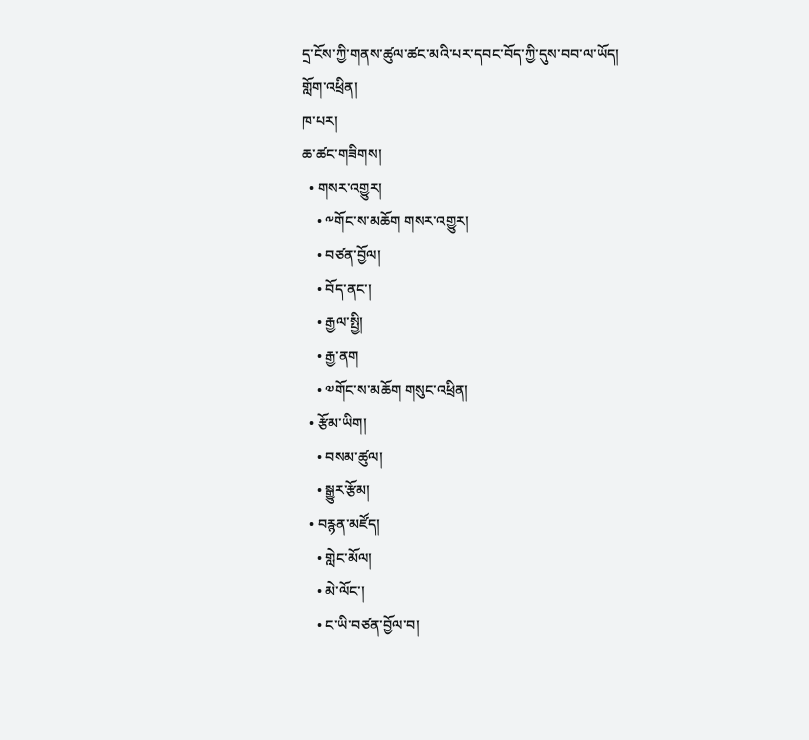དྲ་ངོས་ཀྱི་གནས་ཚུལ་ཚང་མའི་པར་དབང་བོད་ཀྱི་དུས་བབ་ལ་ཡོད།
གློག་འཕྲིན།
ཁ་པར།
ཆ་ཚང་གཟིགས།
  • གསར་འགྱུར།
    • ༸གོང་ས་མཆོག གསར་འགྱུར།
    • བཙན་བྱོལ།
    • བོད་ནང་།
    • རྒྱལ་སྤྱི།
    • རྒྱ་ནག
    • ༧གོང་ས་མཆོག གསུང་འཕྲིན།
  • རྩོམ་ཡིག།
    • བསམ་ཚུལ།
    • སྒྱུར་རྩོམ།
  • བརྙན་མཛོད།
    • གླེང་མོལ།
    • མེ་ལོང་།
    • ང་ཡི་བཙན་བྱོལ་བ།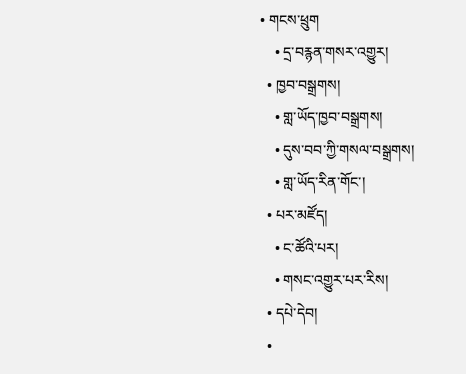• གངས་ཕྲུག
    • དྲ་བརྙན་གསར་འགྱུར།
  • ཁྱབ་བསྒྲགས།
    • གླ་ཡོད་ཁྱབ་བསྒྲགས།
    • དུས་བབ་ཀྱི་གསལ་བསྒྲགས།
    • གླ་ཡོད་རིན་གོང་།
  • པར་མཛོད།
    • ང་ཚོའི་པར།
    • གསང་འགྱུར་པར་རིས།
  • དཔེ་དེབ།
  •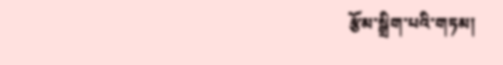རྩོམ་སྒྲིག་པའི་གཏམ།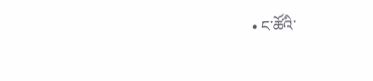• ང་ཚོའི་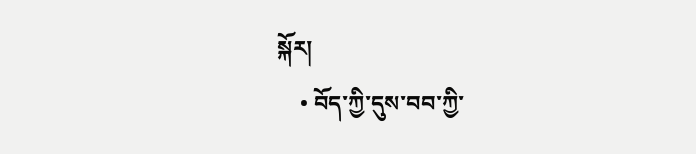སྐོར།
    • བོད་ཀྱི་དུས་བབ་ཀྱི་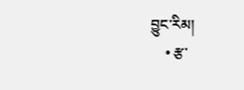བྱུང་རིམ།
    • རྩ་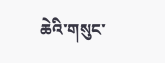ཆེའི་གསུང་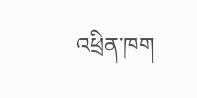འཕྲིན་ཁག